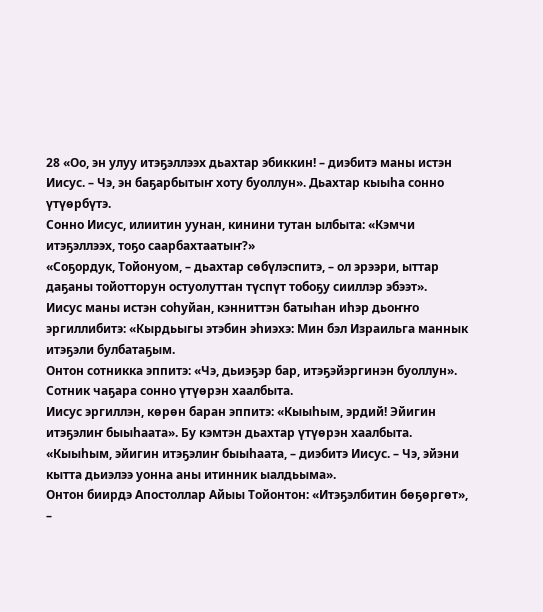28 «Оо, эн улуу итэҕэллээх дьахтар эбиккин! – диэбитэ маны истэн Иисус. – Чэ, эн баҕарбытыҥ хоту буоллун». Дьахтар кыыһа сонно үтүөрбүтэ.
Сонно Иисус, илиитин уунан, кинини тутан ылбыта: «Кэмчи итэҕэллээх, тоҕо саарбахтаатыҥ?»
«Соҕордук, Тойонуом, – дьахтар сөбүлэспитэ, – ол эрээри, ыттар даҕаны тойотторун остуолуттан түспүт тобоҕу сииллэр эбээт».
Иисус маны истэн соһуйан, кэнниттэн батыһан иһэр дьоҥҥо эргиллибитэ: «Кырдьыгы этэбин эһиэхэ: Мин бэл Израильга маннык итэҕэли булбатаҕым.
Онтон сотникка эппитэ: «Чэ, дьиэҕэр бар, итэҕэйэргинэн буоллун». Сотник чаҕара сонно үтүөрэн хаалбыта.
Иисус эргиллэн, көрөн баран эппитэ: «Кыыһым, эрдий! Эйигин итэҕэлиҥ быыһаата». Бу кэмтэн дьахтар үтүөрэн хаалбыта.
«Кыыһым, эйигин итэҕэлиҥ быыһаата, – диэбитэ Иисус. – Чэ, эйэни кытта дьиэлээ уонна аны итинник ыалдьыма».
Онтон биирдэ Апостоллар Айыы Тойонтон: «Итэҕэлбитин бөҕөргөт», –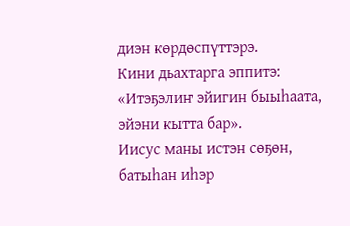диэн көрдөспүттэрэ.
Кини дьахтарга эппитэ: «Итэҕэлиҥ эйигин быыһаата, эйэни кытта бар».
Иисус маны истэн сөҕөн, батыһан иһэр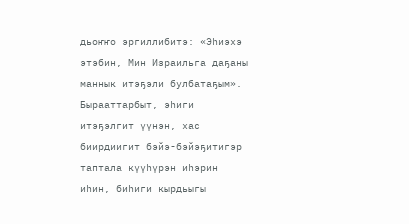дьоҥҥо эргиллибитэ: «Эһиэхэ этэбин, Мин Израильга даҕаны маннык итэҕэли булбатаҕым».
Бырааттарбыт, эһиги итэҕэлгит үүнэн, хас биирдиигит бэйэ-бэйэҕитигэр таптала күүһүрэн иһэрин иһин, биһиги кырдьыгы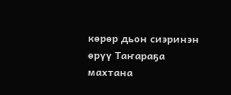көрөр дьон сиэринэн өрүү Таҥараҕа махтана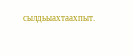сылдьыахтаахпыт.